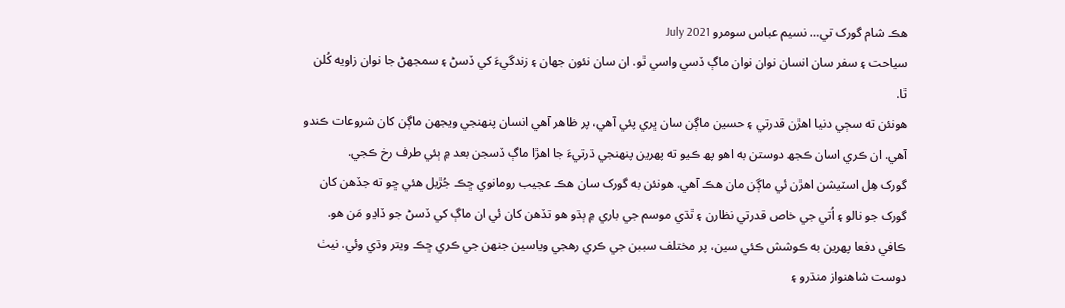هڪ شام گورک تي… نسيم عباس سومرو July 2021
سياحت ۽ سفر سان انسان نوان نوان ماڳ ڏسي واسي ٿو. ان سان نئون جهان ۽ زندگيءَ کي ڏسڻ ۽ سمجهڻ جا نوان زاويه کُلن ٿا.
هونئن ته سڄي دنيا اھڙن قدرتي ۽ حسين ماڳن سان ڀري پئي آهي، پر ظاهر آهي انسان پنهنجي ويجهن ماڳن کان شروعات ڪندو آهي. ان ڪري اسان ڪجھ دوستن به اهو پھ ڪيو ته پهرين پنهنجي ڌرتيءَ جا اھڙا ماڳ ڏسجن بعد ۾ ٻئي طرف رخ ڪجي.
گورک هِل اسٽيشن اھڙن ئي ماڳن مان هڪ آهي. هونئن به گورک سان هڪ عجيب رومانوي ڇڪ جُڙيل هئي ڇو ته جڏهن کان گورک جو نالو ۽ اُتي جي خاص قدرتي نظارن ۽ ٿڌي موسم جي باري ۾ ٻڌو هو تڏهن کان ئي ان ماڳ کي ڏسڻ جو ڏاڍو مَن هو. ڪافي دفعا پهرين به ڪوشش ڪئي سين، پر مختلف سببن جي ڪري رهجي وياسين جنهن جي ڪري ڇڪ ويتر وڌي وئي. نيٺ دوست شاهنواز منڌرو ۽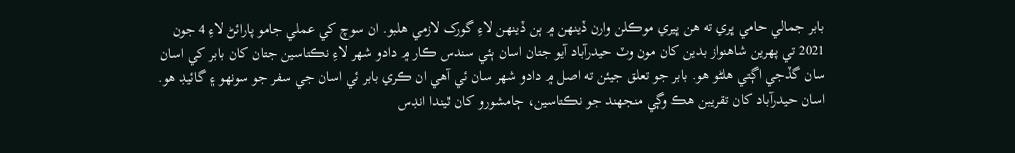بابر جمالي حامي ڀري ته هن ڀيري موڪلن وارن ڏينهن ۾ ٻن ڏينهن لاءِ گورک لازمي هلبو. ان سوچ کي عملي جامو پارائڻ لاءِ 4 جون 2021 تي پهرين شاهنواز بدين کان مون وٽ حيدرآباد آيو جتان اسان ٻئي سندس ڪار ۾ دادو شهر لاءِ نڪتاسين جتان کان بابر کي اسان سان گڏجي اڳتي هلڻو هو. بابر جو تعلق جيئن ته اصل ۾ دادو شهر سان ئي آهي ان ڪري بابر ئي اسان جي سفر جو سونهو ۽ گائيڊ هو.
اسان حيدرآباد کان تقريبن هڪ وڳي منجهند جو نڪتاسين، ڄامشورو کان ٿيندا انڊس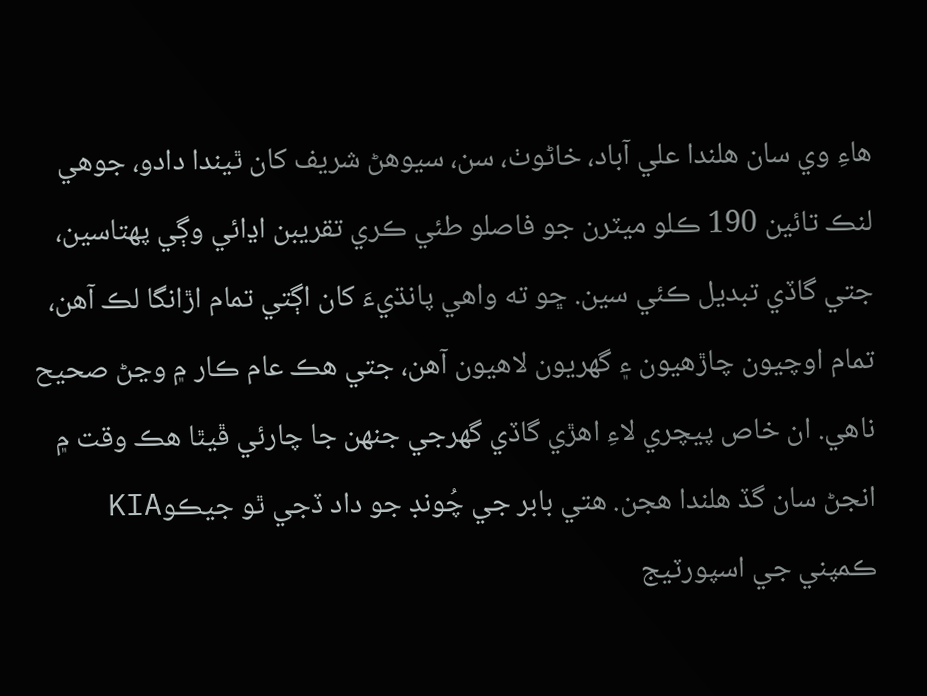هاءِ وي سان هلندا علي آباد، خاڻوٺ، سن، سيوهڻ شريف کان ٿيندا دادو، جوهي لنڪ تائين 190 ڪلو ميٽرن جو فاصلو طئي ڪري تقريبن اڍائي وڳي پهتاسين، جتي گاڏي تبديل ڪئي سين. ڇو ته واھي پانڌيءَ کان اڳتي تمام اڙانگا لڪ آهن، تمام اوچيون چاڙهيون ۽ گهريون لاهيون آهن، جتي هڪ عام ڪار ۾ وڃڻ صحيح ناھي. ان خاص پيچري لاءِ اھڙي گاڏي گهرجي جنهن جا چارئي ڦيٿا هڪ وقت ۾ انجڻ سان گڏ هلندا ھجن. هتي بابر جي چُونڊ جو داد ڏجي ٿو جيڪوKIA ڪمپني جي اسپورٽيج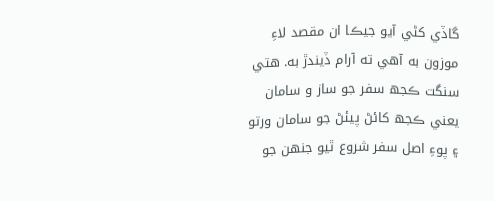گاڏي کڻي آيو جيڪا ان مقصد لاءِ موزون به آهي ته آرام ڏيندڙ به. هتي سنگت ڪجھ سفر جو ساز و سامان يعني ڪجھ کائڻ پيئڻ جو سامان ورتو ۽ پوءِ اصل سفر شروع ٿيو جنهن جو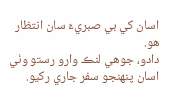اسان کي بي صبريءَ سان انتظار هو.
دادو، جوهي لنڪ وارو رستو وٺي اسان پنهنجو سفر جاري رکيو.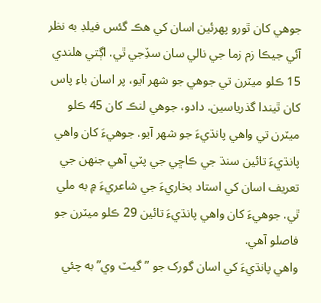جوهي کان ٿورو پهرئين اسان کي هڪ گئس فيلڊ به نظر آئي جيڪا زم زما جي نالي سان سڏِجي ٿي. اڳتي هلندي 15 ڪلو ميٽرن تي جوهي جو شھر آيو، پر اسان باءِ پاس کان ٿيندا گذرياسين. دادو، جوهي لنڪ کان 45 ڪلو ميٽرن تي واھي پانڌيءَ جو شهر آيو. جوهيءَ کان واھي پانڌيءَ تائين سنڌ جي ڪاڇي جي پٽي آهي جنهن جي تعريف اسان کي استاد بخاريءَ جي شاعريءَ ۾ به ملي ٿي. جوهيءَ کان واھي پانڌيءَ تائين 29 ڪلو ميٽرن جو فاصلو آهي.
واھي پانڌيءَ کي اسان گورک جو ”گيٽ وي” به چئي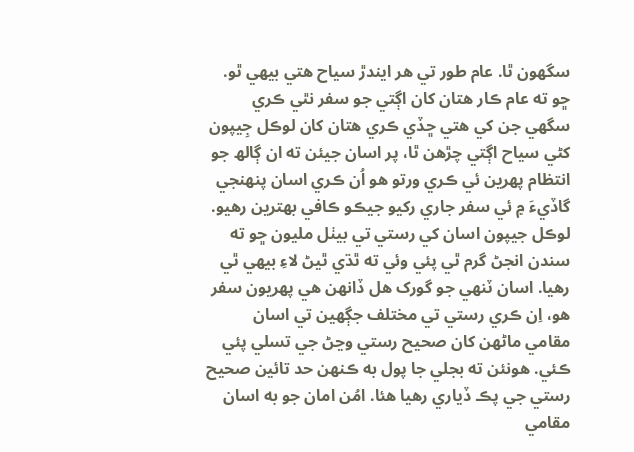سگھون ٿا. عام طور تي هر ايندڙ سياح هتي بيهي ٿو. ڇو ته عام ڪار هتان کان اڳتي جو سفر نٿي ڪري سگهي جن کي هتي ڇڏي ڪري هتان کان لوڪل جِيپون کڻي سياح اڳتي چڙهن ٿا، پر اسان جيئن ته ان ڳالھ جو انتظام پهرين ئي ڪري ورتو هو اُن ڪري اسان پنهنجي گاڏيءَ ۾ ئي سفر جاري رکيو جيڪو ڪافي بهترين رهيو. لوڪل جيپون اسان کي رستي تي بيٺل مليون ڇو ته سندن انجڻ گرم ٿي پئي وئي ته ٿڌي ٿيڻ لاءِ بيهي ٿي رهيا. اسان ٽنهي جو گورک هل ڏانهن هي پهريون سفر هو، اِن ڪري رستي تي مختلف جڳهين تي اسان مقامي ماڻهن کان صحيح رستي وڃڻ جي تسلي پئي ڪئي. هونئن ته بجلي جا پول به ڪنھن حد تائين صحيح رستي جي پڪ ڏياري رهيا هئا. امُن امان جو به اسان مقامي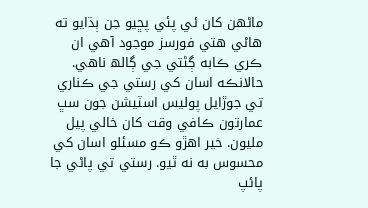ماڻهن کان ئي پئي پڇيو جن ٻڌايو ته هاڻي هتي فورسز موجود آهي ان ڪري ڪابه ڳڻتي جي ڳالھ ناهي. حالانڪه اسان کي رستي جي ڪناري تي جوڙايل پوليس اسٽيشن جون سڀ عمارتون ڪافي وقت کان خالي پيل مليون. خير اھڙو ڪو مسئلو اسان کي محسوس به نه ٿيو. رستي تي پاڻي جا پائپ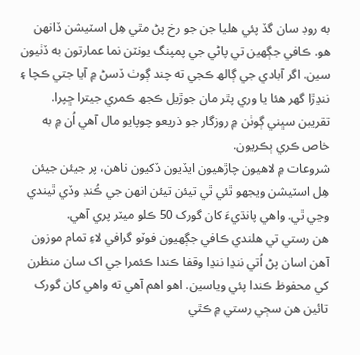به روڊ سان گڏ پئي هليا جن جو رخ پڻ مٿي هِل اسٽيشن ڏانهن هو. ڪافي جڳهين تي پاڻي جي پمپنگ يونٽن نما عمارتون به ڏٺيون سين. اگر آبادي جي ڳالھ ڪجي ته چند ڳوٺ ڏسڻ ۾ آيا جتي ڪچا ۽ ننڍڙا گھر هئا يا وري پٿر مان جوڙيل ڪجھ ڪمري جيترا ڇپرا. تقريبن سڀني ڳوٺن ۾ روزگار جو ذريعو چوپايو مال آهي اُن ۾ به خاص ڪري ٻڪريون.
شروعات ۾ لاهيون چاڙهيون ايڏيون ڏکيون ناهن، پر جيئن جيئن هِل اسٽيشن ويجهو ٿئي ٿي تيئن تيئن انهن جي ڪُنڊ وڏي ٿيندي وڃي ٿي. واھي پانڌيءَ کان گورک 50 ڪلو ميٽر پري آهي.
هن رستي تي هلندي ڪافي جڳهيون فوٽو گرافي لاءِ تمام موزون آهن اسان پڻ اُتي ننڍا ننڍا وقفا ڪندا ڪئمرا جي اک سان منظرن کي محفوظ ڪندا پئي وياسين. اهو اهم آهي ته واھي کان گورک تائين هن سڄي رستي ۾ ڪٿي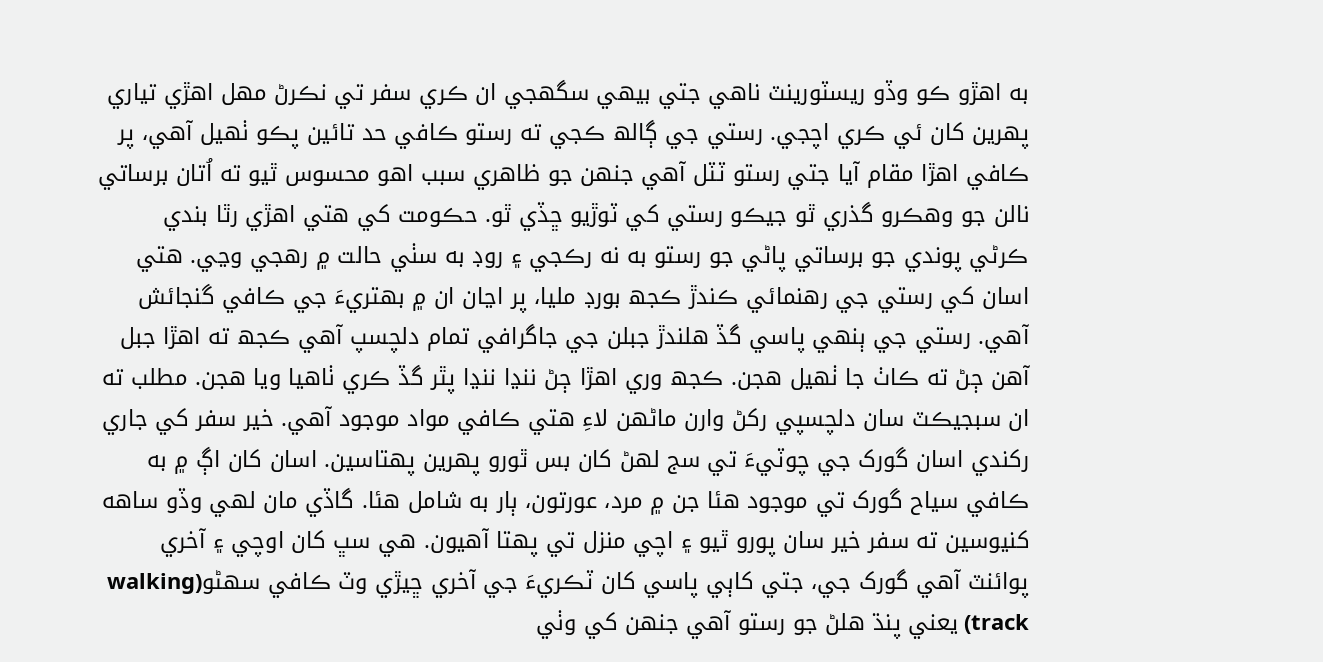به اهڙو ڪو وڏو ريسٽورينٽ ناهي جتي بيهي سگهجي ان ڪري سفر تي نڪرڻ مهل اھڙي تياري پهرين کان ئي ڪري اچجي. رستي جي ڳالھ ڪجي ته رستو ڪافي حد تائين پڪو ٺهيل آهي، پر ڪافي اهڙا مقام آيا جتي رستو ٽٽل آهي جنهن جو ظاهري سبب اهو محسوس ٿيو ته اُتان برساتي نالن جو وهڪرو گذري ٿو جيڪو رستي کي ٽوڙيو ڇڏي ٿو. حڪومت کي هتي اھڙي رٿا بندي ڪرڻي پوندي جو برساتي پاڻي جو رستو به نه رڪجي ۽ روڊ به سٺي حالت ۾ رهجي وڃي. هتي اسان کي رستي جي رهنمائي ڪندڙ ڪجھ بورڊ مليا، پر اڃان ان ۾ بهتريءَ جي ڪافي گنجائش آهي. رستي جي ٻنهي پاسي گڏ هلندڙ جبلن جي جاگرافي تمام دلچسپ آهي ڪجھ ته اھڙا جبل آهن ڄڻ ته ڪاٺ جا ٺهيل ھجن. ڪجھ وري اھڙا ڄڻ ننڍا ننڍا پٿر گڏ ڪري ٺاهيا ويا ھجن. مطلب ته ان سبجيڪٽ سان دلچسپي رکڻ وارن ماڻهن لاءِ هتي ڪافي مواد موجود آهي. خير سفر کي جاري رکندي اسان گورک جي چوٽيءَ تي سج لهڻ کان بس ٿورو پهرين پهتاسين. اسان کان اڳ ۾ به ڪافي سياح گورک تي موجود هئا جن ۾ مرد، عورتون، ٻار به شامل هئا. گاڏي مان لهي وڏو ساهه کنيوسين ته سفر خير سان پورو ٿيو ۽ اچي منزل تي پهتا آهيون. ھي سڀ کان اوچي ۽ آخري پوائنٽ آهي گورک جي، جتي کاٻي پاسي کان ٽڪريءَ جي آخري ڇيڙي وٽ ڪافي سهڻو(walking track) يعني پنڌ هلڻ جو رستو آهي جنهن کي وٺي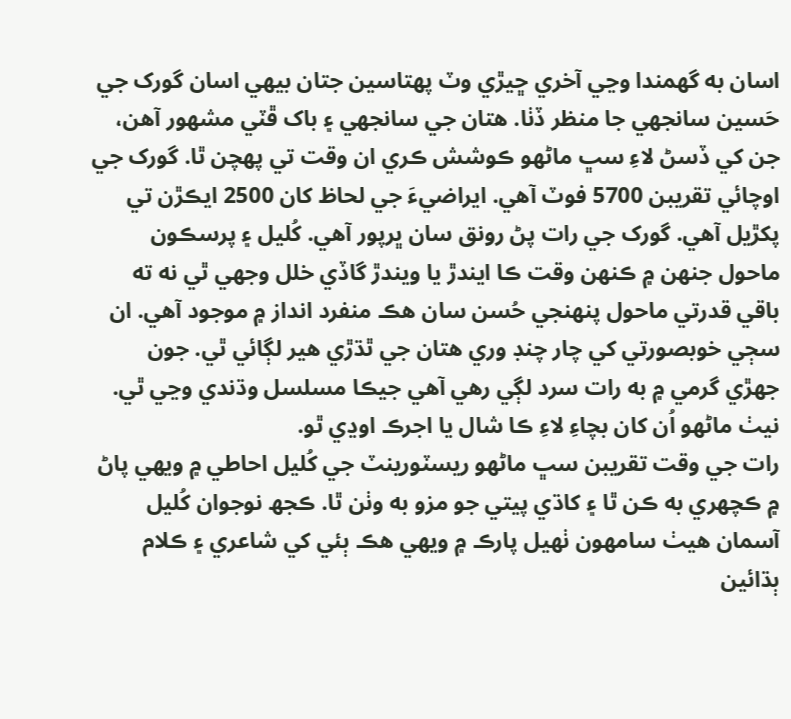اسان به گھمندا وڃي آخري ڇيڙي وٽ پهتاسين جتان بيهي اسان گورک جي حَسين سانجهي جا منظر ڏٺا. هتان جي سانجهي ۽ باک ڦٽي مشهور آهن، جن کي ڏسڻ لاءِ سڀ ماڻهو ڪوشش ڪري ان وقت تي پهچن ٿا. گورک جي اوچائي تقريبن 5700 فوٽ آهي. ايراضيءَ جي لحاظ کان 2500 ايڪڙن تي پکڙيل آهي. گورک جي رات پڻ رونق سان ڀرپور آهي. کُليل ۽ پرسڪون ماحول جنهن ۾ ڪنهن وقت ڪا ايندڙ يا ويندڙ گاڏي خلل وجھي ٿي نه ته باقي قدرتي ماحول پنهنجي حُسن سان هڪ منفرد انداز ۾ موجود آهي. ان سڄي خوبصورتي کي چار چنڊ وري هتان جي ٿڌڙي هير لڳائي ٿي. جون جهڙي گرمي ۾ به رات سرد لڳي رهي آهي جيڪا مسلسل وڌندي وڃي ٿي. نيٺ ماڻهو اُن کان بچاءِ لاءِ ڪا شال يا اجرڪ اوڍي ٿو.
رات جي وقت تقريبن سڀ ماڻهو ريسٽورينٽ جي کُليل احاطي ۾ ويهي پاڻ ۾ ڪچهري به ڪن ٿا ۽ کاڌي پيتي جو مزو به وٺن ٿا. ڪجھ نوجوان کُليل آسمان هيٺ سامهون ٺهيل پارڪ ۾ ويهي هڪ ٻئي کي شاعري ۽ ڪلام ٻڌائين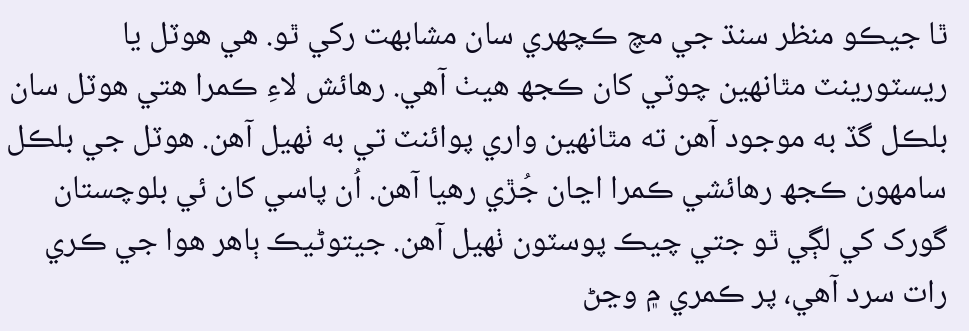ٿا جيڪو منظر سنڌ جي مچ ڪچهري سان مشابهت رکي ٿو. هي هوٽل يا ريسٽورينٽ مٿانهين چوٽي کان ڪجھ هيٺ آهي. رهائش لاءِ ڪمرا هتي هوٽل سان بلڪل گڏ به موجود آهن ته مٿانهين واري پوائنٽ تي به ٺهيل آهن. ھوٽل جي بلڪل سامهون ڪجھ رھائشي ڪمرا اڃان جُڙي رهيا آهن. اُن پاسي کان ئي بلوچستان گورک کي لڳي ٿو جتي چيڪ پوسٽون ٺهيل آهن. جيتوڻيڪ ٻاهر هوا جي ڪري رات سرد آهي، پر ڪمري ۾ وڃڻ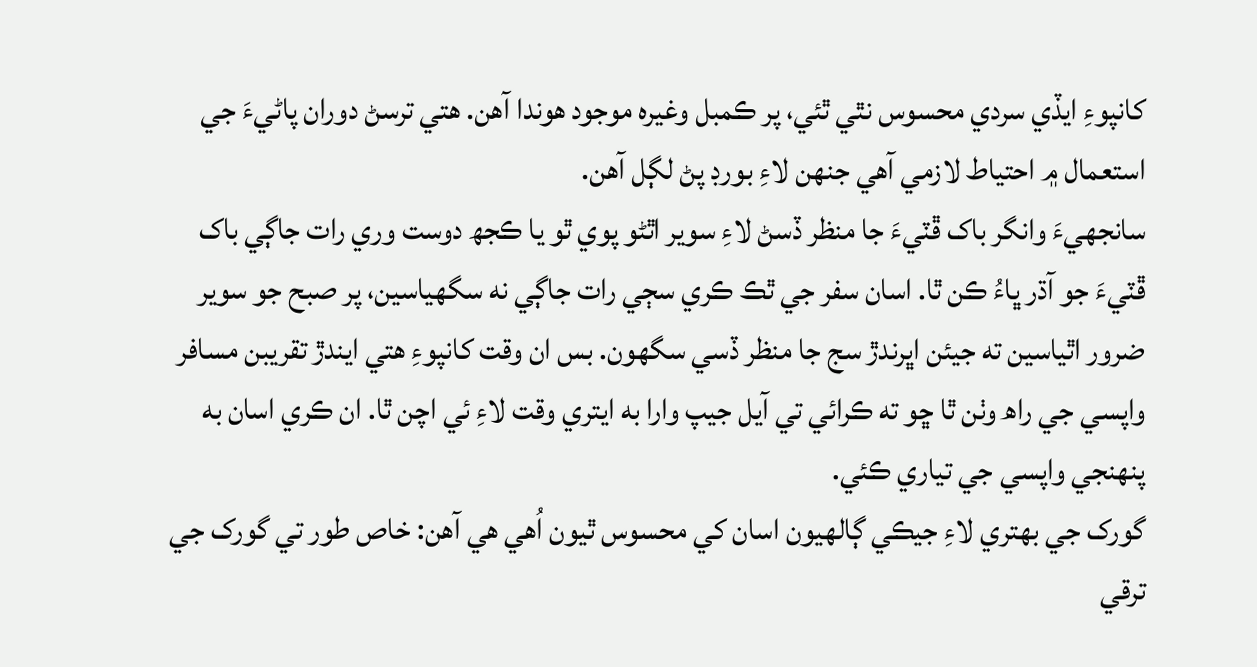کانپوءِ ايڏي سردي محسوس نٿي ٿئي، پر ڪمبل وغيره موجود ھوندا آھن. هتي ترسڻ دوران پاڻيءَ جي استعمال ۾ احتياط لازمي آهي جنهن لاءِ بورڊ پڻ لڳل آهن.
سانجهيءَ وانگر باک ڦٽيءَ جا منظر ڏسڻ لاءِ سوير اٿڻو پوي ٿو يا ڪجھ دوست وري رات جاڳي باک ڦٽيءَ جو آڌر ڀاءُ ڪن ٿا. اسان سفر جي ٿڪ ڪري سڄي رات جاڳي نه سگهياسين، پر صبح جو سوير ضرور اٿياسين ته جيئن اڀرندڙ سج جا منظر ڏسي سگھون. بس ان وقت کانپوءِ هتي ايندڙ تقريبن مسافر واپسي جي راھ وٺن ٿا ڇو ته ڪرائي تي آيل جيپ وارا به ايتري وقت لاءِ ئي اچن ٿا. ان ڪري اسان به پنهنجي واپسي جي تياري ڪئي.
گورک جي بهتري لاءِ جيڪي ڳالهيون اسان کي محسوس ٿيون اُهي هي آهن: خاص طور تي گورک جي ترقي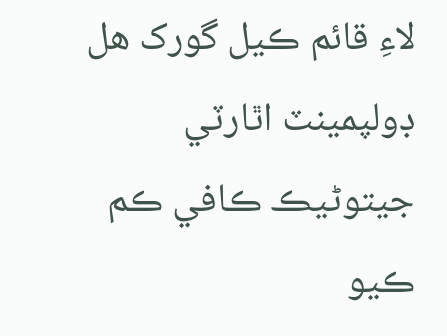لاءِ قائم ڪيل گورک هل ڊولپمينٽ اٿارٽي جيتوڻيڪ ڪافي ڪم ڪيو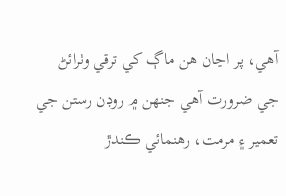آهي، پر اڃان هن ماڳ کي ترقي وٺرائڻ جي ضرورت آهي جنهن ۾ روڊن رستن جي تعمير ۽ مرمت، رهنمائي ڪندڙ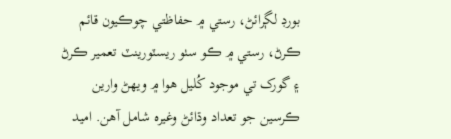بورڊ لڳرائڻ، رستي ۾ حفاظتي چوڪيون قائم ڪرڻ، رستي ۾ ڪو سٺو ريسٽورينٽ تعمير ڪرڻ ۽ گورک تي موجود کُليل هوا ۾ ويهڻ وارين ڪرسين جو تعداد وڌائڻ وغيره شامل آهن. اميد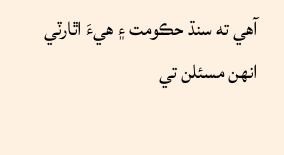آھي ته سنڌ حڪومت ۽ هيءَ اٿارٽي انهن مسئلن تي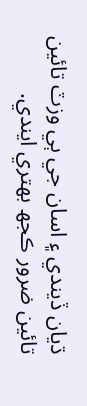ڌيان ڏيندي ۽ اسان جي ٻي وزٽ تائين تائين ضرور ڪجھ بهتري ايندي.